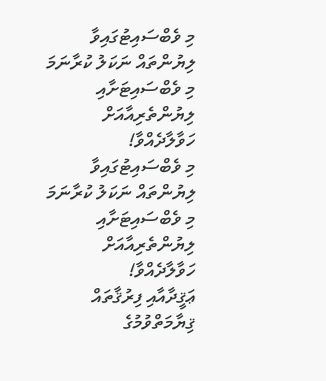މި ވެބްސައިޓުގައިވާ ލިޔުންތައް ނަކަލު ކުރާނަމަ މި ވެބްސައިޓަށާއި ލިޔުންތެރިއާއަށް ހަވާލާދެއްވާ!
މި ވެބްސައިޓުގައިވާ ލިޔުންތައް ނަކަލު ކުރާނަމަ މި ވެބްސައިޓަށާއި ލިޔުންތެރިއާއަށް ހަވާލާދެއްވާ!
ޢަޤީދާއާއި ފިރުޤާތައް
ޤިޔާމަތްވުމުގެ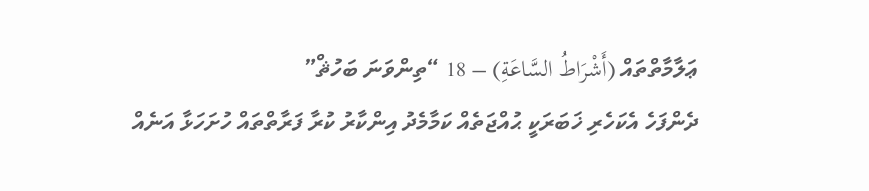ޢަލާމާތްތައް (أَشْرَاطُ السَّاعَةِ) – 18 “ތިންވަނަ ބަހުޘް”
ދެންފަހެ އެކަހެރި ޚަބަރަކީ ޙުއްޖަތެއް ކަމާމެދު އިންކާރު ކުރާ ފަރާތްތައް ހުށަހަޅާ އަނެއް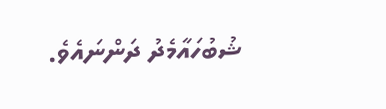ޝުބުހައާމެދު ދަންނައެވެ.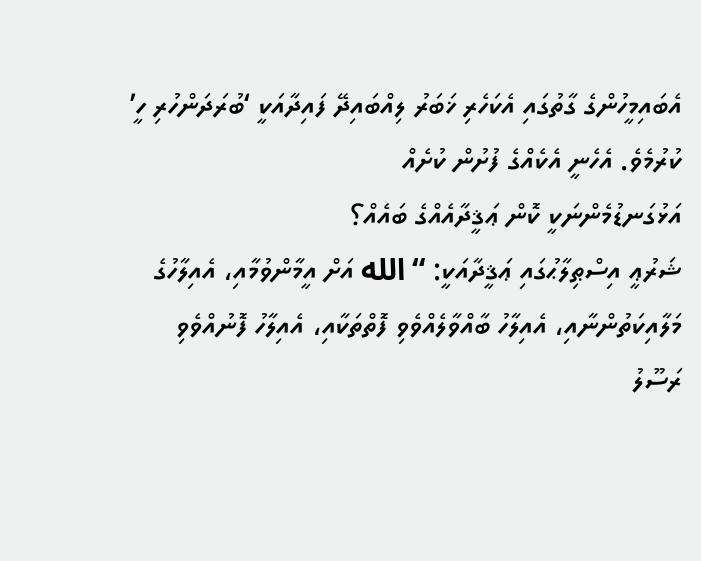އެބައިމީހުންގެ ގާތުގައި އެކަހެރި ޚަބަރު ލިއްބައިދޭ ފައިދާއަކީ ‘ބުރަދަންހުރި ހީ’ ކުރުމެވެ. އެހެނީ އެކެއްގެ ފުށުން ކުށެއް
އަޅުގަނޑުމެންނަކީ ކޮން ޢަޤީދާއެއްގެ ބައެއް؟
ޝަރުޢީ އިސްޠިލާޙުގައި ޢަޤީދާއަކީ: “الله އަށް އީމާންވުމާއި، އެއިލާހުގެ މަލާއިކަތުންނާއި، އެއިލާހު ބާއްވާލެއްވެވި ފޮތްތަކާއި، އެއިލާހު ފޮނުއްވެވި ރަސޫލު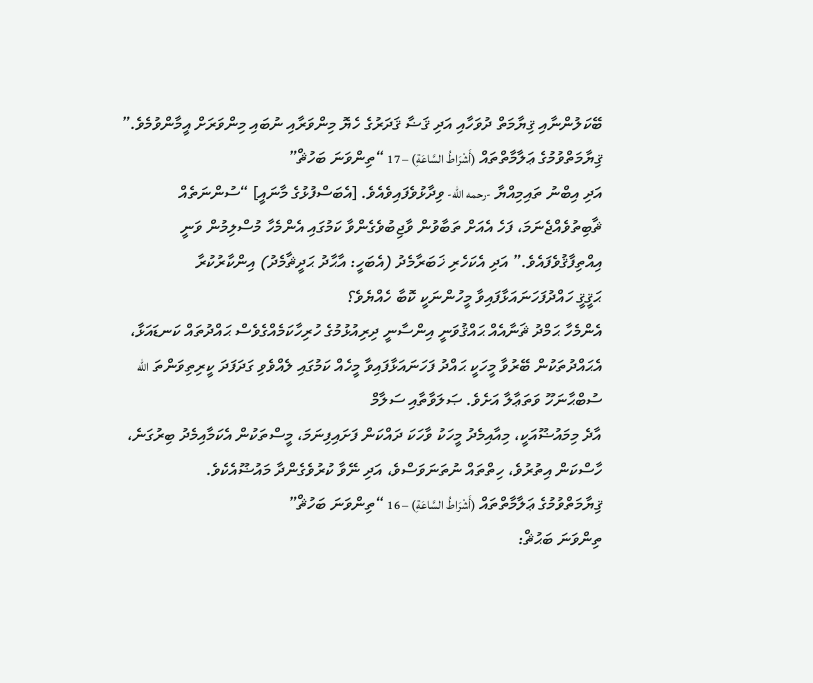ބޭކަލުންނާއި ޤިޔާމަތް ދުވަހާއި އަދި ޤަޟާ ޤަދަރުގެ ހެޔޮ މިންވަރާއި ނުބައި މިންވަރަށް އީމާންވުމެވެ.”
ޤިޔާމަތްވުމުގެ ޢަލާމާތްތައް (أَشْرَاطُ السَّاعَةِ) – 17 “ތިންވަނަ ބަހުޘް”
އަދި އިބްނު ތައިމިއްޔާ -رحمه الله- ވިދާޅުވެފައިވެއެވެ. [އެބަސްފުޅުގެ މާނައީ] “ސުންނަތެއް ޘާބިތުވެއްޖެނަމަ، ފަހެ އެއަށް ތަބާވުން ވާޖިބުވެގެންވާ ކަމުގައި އެންމެހާ މުސްލިމުން ވަނީ އިއްތިފާޤުވެފައެވެ.” އަދި އެކަހެރި ޚަބަރާމެދު (އެބަހީ: އާޙާދު ޙަދީޘާމެދު) އިންކާރުކުރާ
ޙަޤީޤީ ހައްދުފަހަނައަޅާފައިވާ މީހުންނަކީ ކޮބާ ހެއްޔެވެ؟
އެންމެހާ ޙަމްދު ޘަނާއެއް ޙައްޤުވަނީ އިންސާނީ ދިރިއުޅުމުގެ ހުރިހާކަމެއްގެވެސް ޙައްދުތައް ކަނޑައަޅާ، އެޙައްދުތަކުން ބޭރުވާ މީހަކީ ޙައްދު ފަހަނައަޅާފައިވާ މީހެއް ކަމުގައި ލެއްވެވި ގަދަފަދަ ކީރިތިވަންތަ الله ސުބްޙާނަހޫ ވަތަޢާލާ އަށެވެ. ޞަލަވާތާއި ސަލާމް
އާދެ މިމައުޟޫއަކީ، މިއާއިމެދު މީހަކު ވާހަކަ ދައްކަން ފަށައިފިނަމަ، މީސްތަކުން އެކަމާއިމެދު ބިރުގަނެ، ހާސްކަން އިތުރުވެ، ހިތްތައް ނުތަނަވަސްވެ، އަދި ނޭވާ ކުރުވެގެންދާ މައުޟޫއެކެވެ.
ޤިޔާމަތްވުމުގެ ޢަލާމާތްތައް (أَشْرَاطُ السَّاعَةِ) – 16 “ތިންވަނަ ބަހުޘް”
ތިންވަނަ ބަޙުޘް: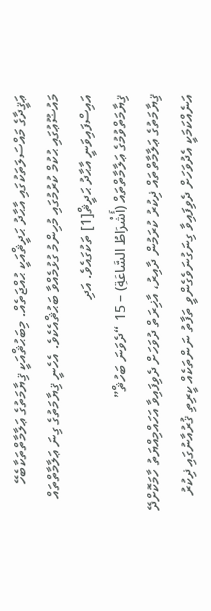ޢަޤީދާގެ މައްސަލަތަކުގައި އާޙާދު ޙަދީޘްއަކީ ޙުއްޖަތެއް. މިބަޙުޘްއަކީ ޤިޔާމަތުގެ ޢަލާމާތްތަކާބެހޭ މައުޟޫޢުގައި ޙުކުމް ކުރުމުގައި މުހިންމު ގުޅުމެއްވާ ބަޙުޘްއެކެވެ. އެހެނީ ޤިޔާމަތުގެ ގިނަ ޢަލާމާތްތައް އައިސްފައިވަނީ އާޙާދު ޙަދީޘް[1] ތަކުގައެވެ. އަދި
ޤިޔާމަތްވުމުގެ ޢަލާމާތްތައް (أَشْرَاطُ السَّاعَةِ) – 15 “ދެވަނަ ބަހުޘް”
ޤިޔާމަތުގެ ޢަލާމާތްތައް ޛިކުރު ކުރަމުން ދާއިރު، އާޚިރަތް ދުވަހަށް ދެވިފައިވާ އަހައްމިއްޔަތު ހާމަކޮށްދޭ އަނެއްކަމަކީ އެދުވަހަށް ދެވިފައިވާ ގިނަގުނަވެގެންވީ ތަފާތު ނަންތަކެއް ކީރިތި ޤުރުއާނުގައި ޛިކުރު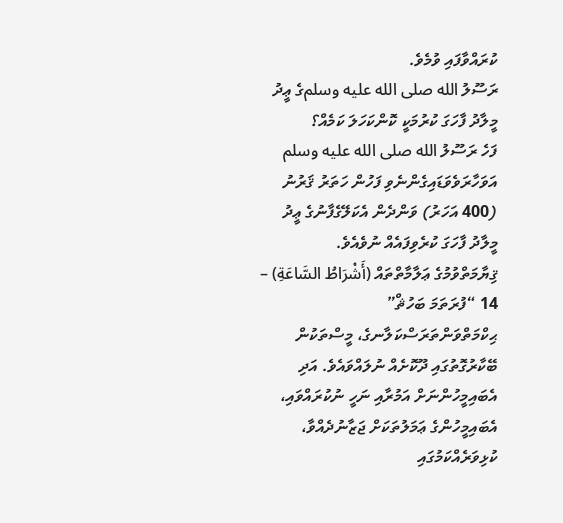ކުރައްވާފައި ވުމެވެ.
ރަސޫލު الله صلى الله عليه وسلمގެ ޢީދު މީލާދު ފާހަގަ ކުރުމަކީ ކޮންކަހަލަ ކަމެއް؟
ފަހެ ރަސޫލު الله صلى الله عليه وسلم އަވަހާރަވެވަޑައިގެންނެވި ފަހުން ހަތަރު ޤަރުނު (400 އަހަރު) ވަންދެން އެކަލޭގެފާނުގެ ޢީދު މީލާދު ފާހަގަ ކުރެވިފައެއް ނުވެއެވެ.
ޤިޔާމަތްވުމުގެ ޢަލާމާތްތައް (أَشْرَاطُ السَّاعَةِ) – 14 “ފުރަތަމަ ބަހުޘް”
ޙިކްމަތްވަންތަރަސްކަލާނގެ، މީސްތަކުން ބޭކާރުގޮތުގައި ދޫކޮށެއް ނުލައްވައެވެ. އަދި އެބައިމީހުންނަށް އަމުރާއި ނަހީ ނުކުރައްވައި، އެބައިމީހުންގެ ޢަމަލުތަކަށް ޖަޒާނުދެއްވާ، ކުޅިވަރެއްކަމުގައި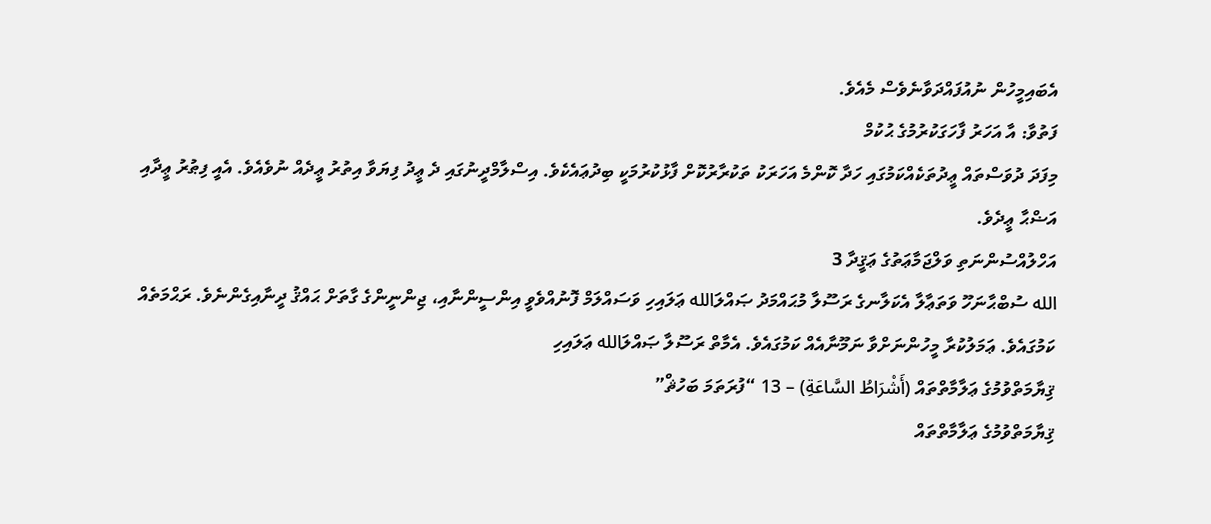އެބައިމީހުން ނުއުފައްދަވާނެވެސް މެއެވެ.
ފަތުވާ: އާ އަހަރު ފާހަގަކުރުމުގެ ޙުކުމް
މިފަދަ ދުވަސްތައް ޢީދުތަކެއްކަމުގައި ހަދާ ކޮންމެ އަހަރަކު ތަކުރާރުކޮށް ފާޅުކުރުމަކީ ބިދުޢައެކެވެ. އިސްލާމްދީނުގައި ދެ ޢީދު ފިޔަވާ އިތުރު ޢީދެއް ނުވެއެވެ. އެއީ ފިޠުރު ޢީދާއި އަޟްޙާ ޢީދެވެ.
އަހްލުއްސުންނަތި ވަލްޖަމާޢަތުގެ ޢަޤީދާ 3
الله ސުބްޙާނަހޫ ވަތަޢާލާ އެކަލާނގެ ރަސޫލާ މުޙައްމަދު ޞައްލަالله ޢަލައިހި ވަސައްލަމް ފޮނުއްވެވީ އިންސީންނާއި، ޖިންނީންގެ ގާތަށް ޙައްޤު ދީނާއިގެންނެވެ. ރަޙްމަތެއް ކަމުގައެވެ. ޢަމަލުކުރާ މީހުންނަށްވާ ނަމޫނާއެއް ކަމުގައެވެ. އެމާތް ރަސޫލާ ޞައްލަالله ޢަލައިހި
ޤިޔާމަތްވުމުގެ ޢަލާމާތްތައް (أَشْرَاطُ السَّاعَةِ) – 13 “ފުރަތަމަ ބަހުޘް”
ޤިޔާމަތްވުމުގެ ޢަލާމާތްތައް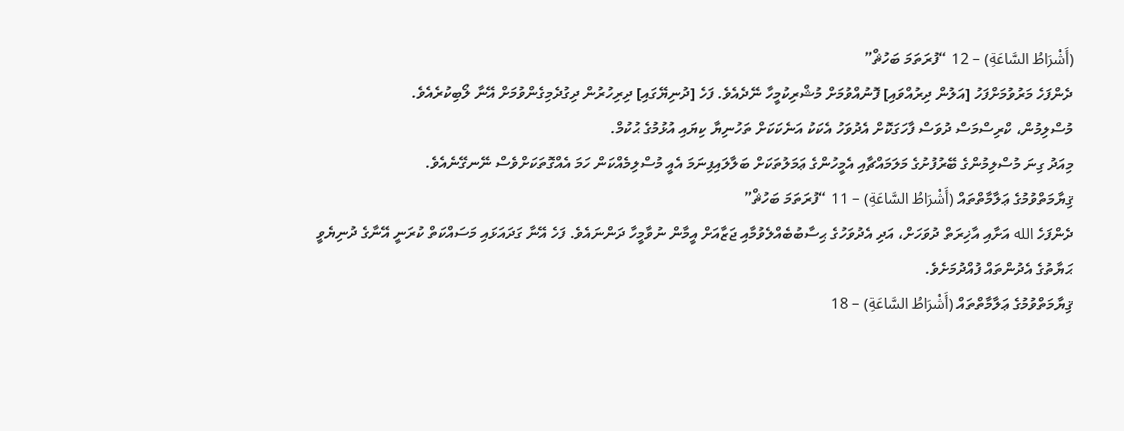(أَشْرَاطُ السَّاعَةِ) – 12 “ފުރަތަމަ ބަހުޘް”
ދެންފަހެ މަރުވުމަށްފަހު [އަލުން ދިރުއްވައި] ފޮނުއްވުމަށް މުޝްރިކުމީހާ ނޭދެއެވެ. ފަހެ [ދުނިޔޭގައި] ދިރިހުރުން ދިގުދެމިގެންވުމަށް އޭނާ ލޯބިކުރެއެވެ.
މުސްލިމުން، ކްރިސްމަސް ދުވަސް ފާހަގަކޮށް އެދުވަހު އެކަކު އަނެކަކަށް ތަހުނިޔާ ކިޔައި އުޅުމުގެ ޙުކުމް.
މިއަދު ގިނަ މުސްލިމުންގެ ބޭރުފުށުގެ މަލަމައްޗާއި އެމީހުންގެ ޢަމަލުތަކަށް ބަލާލައިފިނަމަ އެއީ މުސްލިމެއްކަން ހަމަ އެއްގޮތަކަށްވެސް ނޭނގޭނެއެވެ.
ޤިޔާމަތްވުމުގެ ޢަލާމާތްތައް (أَشْرَاطُ السَّاعَةِ) – 11 “ފުރަތަމަ ބަހުޘް”
ދެންފަހެ الله އަށާއި އާޚިރަތް ދުވަހަށް، އަދި އެދުވަހުގެ ޙިސާބުބެއްލެވުމާއި ޖަޒާއަށް އީމާން ނުވާމީހާ ދަންނައެވެ. ފަހެ އޭނާ ގަދައަޅައި މަސައްކަތް ކުރަނީ އޭނާގެ ދުނިޔެވީ ޙަޔާތުގެ އެދުންތައް ފުއްދުމަށެވެ.
ޤިޔާމަތްވުމުގެ ޢަލާމާތްތައް (أَشْرَاطُ السَّاعَةِ) – 18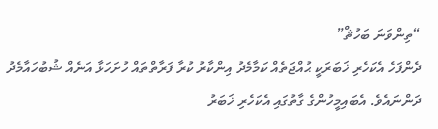“ތިންވަނަ ބަހުޘް”
ދެންފަހެ އެކަހެރި ޚަބަރަކީ ޙުއްޖަތެއް ކަމާމެދު އިންކާރު ކުރާ ފަރާތްތައް ހުށަހަޅާ އަނެއް ޝުބުހައާމެދު ދަންނައެވެ. އެބައިމީހުންގެ ގާތުގައި އެކަހެރި ޚަބަރު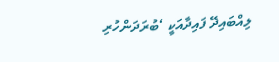ލިއްބައިދޭ ފައިދާއަކީ ‘ބުރަދަންހުރި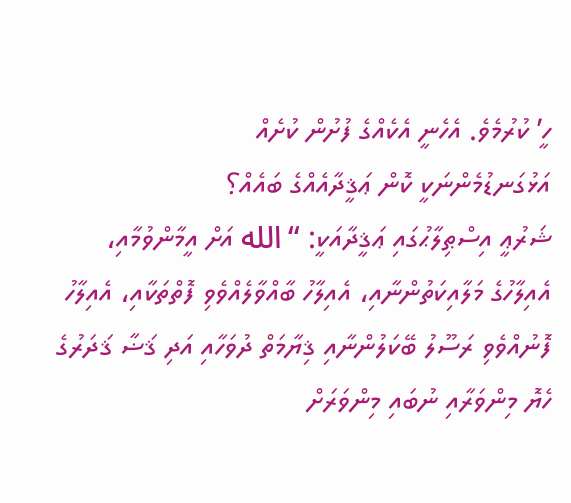ހީ’ ކުރުމެވެ. އެހެނީ އެކެއްގެ ފުށުން ކުށެއް
އަޅުގަނޑުމެންނަކީ ކޮން ޢަޤީދާއެއްގެ ބައެއް؟
ޝަރުޢީ އިސްޠިލާޙުގައި ޢަޤީދާއަކީ: “الله އަށް އީމާންވުމާއި، އެއިލާހުގެ މަލާއިކަތުންނާއި، އެއިލާހު ބާއްވާލެއްވެވި ފޮތްތަކާއި، އެއިލާހު ފޮނުއްވެވި ރަސޫލު ބޭކަލުންނާއި ޤިޔާމަތް ދުވަހާއި އަދި ޤަޟާ ޤަދަރުގެ ހެޔޮ މިންވަރާއި ނުބައި މިންވަރަށް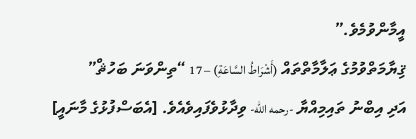އީމާންވުމެވެ.”
ޤިޔާމަތްވުމުގެ ޢަލާމާތްތައް (أَشْرَاطُ السَّاعَةِ) – 17 “ތިންވަނަ ބަހުޘް”
އަދި އިބްނު ތައިމިއްޔާ -رحمه الله- ވިދާޅުވެފައިވެއެވެ. [އެބަސްފުޅުގެ މާނައީ]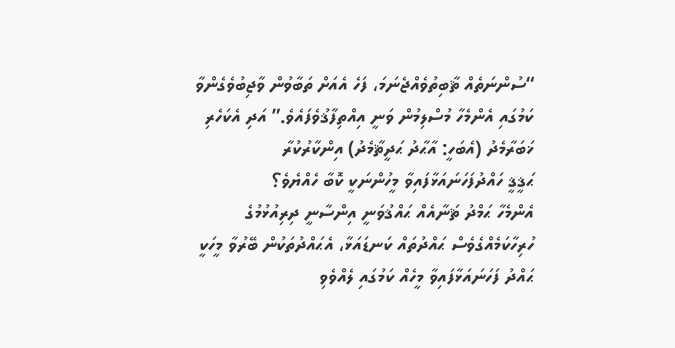“ސުންނަތެއް ޘާބިތުވެއްޖެނަމަ، ފަހެ އެއަށް ތަބާވުން ވާޖިބުވެގެންވާ ކަމުގައި އެންމެހާ މުސްލިމުން ވަނީ އިއްތިފާޤުވެފައެވެ.” އަދި އެކަހެރި ޚަބަރާމެދު (އެބަހީ: އާޙާދު ޙަދީޘާމެދު) އިންކާރުކުރާ
ޙަޤީޤީ ހައްދުފަހަނައަޅާފައިވާ މީހުންނަކީ ކޮބާ ހެއްޔެވެ؟
އެންމެހާ ޙަމްދު ޘަނާއެއް ޙައްޤުވަނީ އިންސާނީ ދިރިއުޅުމުގެ ހުރިހާކަމެއްގެވެސް ޙައްދުތައް ކަނޑައަޅާ، އެޙައްދުތަކުން ބޭރުވާ މީހަކީ ޙައްދު ފަހަނައަޅާފައިވާ މީހެއް ކަމުގައި ލެއްވެވި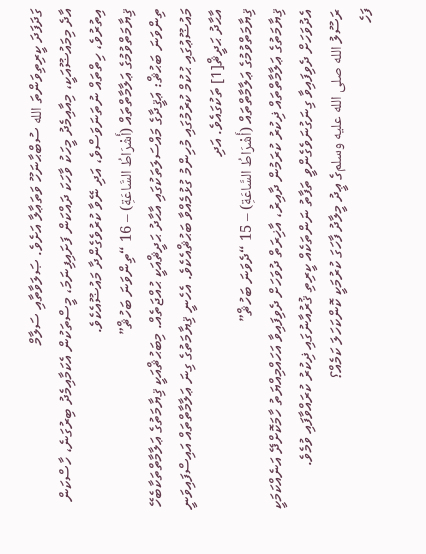ގަދަފަދަ ކީރިތިވަންތަ الله ސުބްޙާނަހޫ ވަތަޢާލާ އަށެވެ. ޞަލަވާތާއި ސަލާމް
އާދެ މިމައުޟޫއަކީ، މިއާއިމެދު މީހަކު ވާހަކަ ދައްކަން ފަށައިފިނަމަ، މީސްތަކުން އެކަމާއިމެދު ބިރުގަނެ، ހާސްކަން އިތުރުވެ، ހިތްތައް ނުތަނަވަސްވެ، އަދި ނޭވާ ކުރުވެގެންދާ މައުޟޫއެކެވެ.
ޤިޔާމަތްވުމުގެ ޢަލާމާތްތައް (أَشْرَاطُ السَّاعَةِ) – 16 “ތިންވަނަ ބަހުޘް”
ތިންވަނަ ބަޙުޘް: ޢަޤީދާގެ މައްސަލަތަކުގައި އާޙާދު ޙަދީޘްއަކީ ޙުއްޖަތެއް. މިބަޙުޘްއަކީ ޤިޔާމަތުގެ ޢަލާމާތްތަކާބެހޭ މައުޟޫޢުގައި ޙުކުމް ކުރުމުގައި މުހިންމު ގުޅުމެއްވާ ބަޙުޘްއެކެވެ. އެހެނީ ޤިޔާމަތުގެ ގިނަ ޢަލާމާތްތައް އައިސްފައިވަނީ އާޙާދު ޙަދީޘް[1] ތަކުގައެވެ. އަދި
ޤިޔާމަތްވުމުގެ ޢަލާމާތްތައް (أَشْرَاطُ السَّاعَةِ) – 15 “ދެވަނަ ބަހުޘް”
ޤިޔާމަތުގެ ޢަލާމާތްތައް ޛިކުރު ކުރަމުން ދާއިރު، އާޚިރަތް ދުވަހަށް ދެވިފައިވާ އަހައްމިއްޔަތު ހާމަކޮށްދޭ އަނެއްކަމަކީ އެދުވަހަށް ދެވިފައިވާ ގިނަގުނަވެގެންވީ ތަފާތު ނަންތަކެއް ކީރިތި ޤުރުއާނުގައި ޛިކުރު ކުރައްވާފައި ވުމެވެ.
ރަސޫލު الله صلى الله عليه وسلمގެ ޢީދު މީލާދު ފާހަގަ ކުރުމަކީ ކޮންކަހަލަ ކަމެއް؟
ފަހެ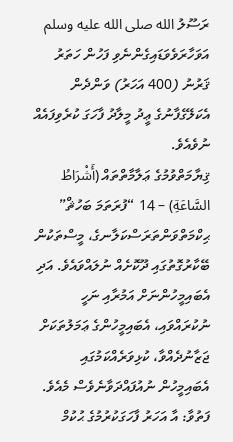ރަސޫލު الله صلى الله عليه وسلم އަވަހާރަވެވަޑައިގެންނެވި ފަހުން ހަތަރު ޤަރުނު (400 އަހަރު) ވަންދެން އެކަލޭގެފާނުގެ ޢީދު މީލާދު ފާހަގަ ކުރެވިފައެއް ނުވެއެވެ.
ޤިޔާމަތްވުމުގެ ޢަލާމާތްތައް (أَشْرَاطُ السَّاعَةِ) – 14 “ފުރަތަމަ ބަހުޘް”
ޙިކްމަތްވަންތަރަސްކަލާނގެ، މީސްތަކުން ބޭކާރުގޮތުގައި ދޫކޮށެއް ނުލައްވައެވެ. އަދި އެބައިމީހުންނަށް އަމުރާއި ނަހީ ނުކުރައްވައި، އެބައިމީހުންގެ ޢަމަލުތަކަށް ޖަޒާނުދެއްވާ، ކުޅިވަރެއްކަމުގައި އެބައިމީހުން ނުއުފައްދަވާނެވެސް މެއެވެ.
ފަތުވާ: އާ އަހަރު ފާހަގަކުރުމުގެ ޙުކުމް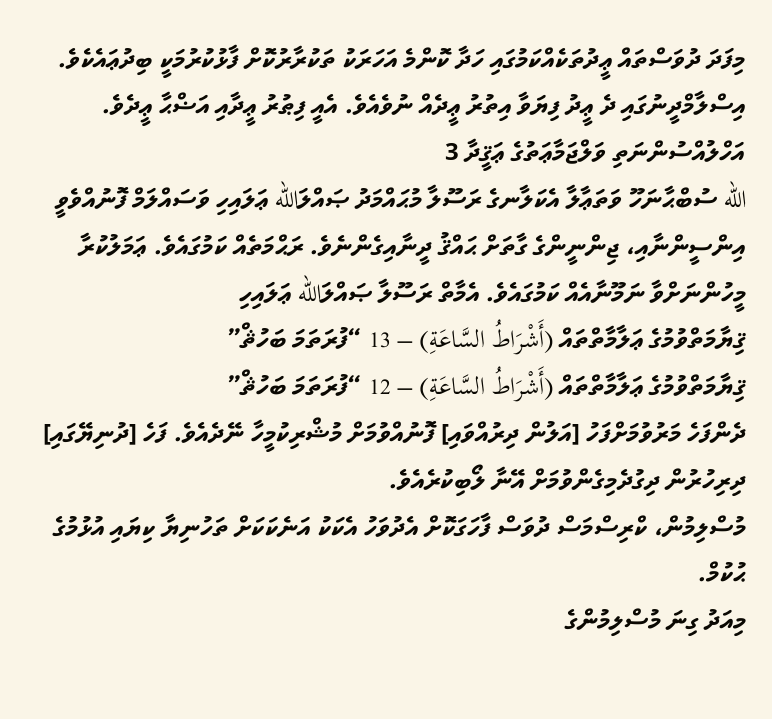މިފަދަ ދުވަސްތައް ޢީދުތަކެއްކަމުގައި ހަދާ ކޮންމެ އަހަރަކު ތަކުރާރުކޮށް ފާޅުކުރުމަކީ ބިދުޢައެކެވެ. އިސްލާމްދީނުގައި ދެ ޢީދު ފިޔަވާ އިތުރު ޢީދެއް ނުވެއެވެ. އެއީ ފިޠުރު ޢީދާއި އަޟްޙާ ޢީދެވެ.
އަހްލުއްސުންނަތި ވަލްޖަމާޢަތުގެ ޢަޤީދާ 3
الله ސުބްޙާނަހޫ ވަތަޢާލާ އެކަލާނގެ ރަސޫލާ މުޙައްމަދު ޞައްލަالله ޢަލައިހި ވަސައްލަމް ފޮނުއްވެވީ އިންސީންނާއި، ޖިންނީންގެ ގާތަށް ޙައްޤު ދީނާއިގެންނެވެ. ރަޙްމަތެއް ކަމުގައެވެ. ޢަމަލުކުރާ މީހުންނަށްވާ ނަމޫނާއެއް ކަމުގައެވެ. އެމާތް ރަސޫލާ ޞައްލަالله ޢަލައިހި
ޤިޔާމަތްވުމުގެ ޢަލާމާތްތައް (أَشْرَاطُ السَّاعَةِ) – 13 “ފުރަތަމަ ބަހުޘް”
ޤިޔާމަތްވުމުގެ ޢަލާމާތްތައް (أَشْرَاطُ السَّاعَةِ) – 12 “ފުރަތަމަ ބަހުޘް”
ދެންފަހެ މަރުވުމަށްފަހު [އަލުން ދިރުއްވައި] ފޮނުއްވުމަށް މުޝްރިކުމީހާ ނޭދެއެވެ. ފަހެ [ދުނިޔޭގައި] ދިރިހުރުން ދިގުދެމިގެންވުމަށް އޭނާ ލޯބިކުރެއެވެ.
މުސްލިމުން، ކްރިސްމަސް ދުވަސް ފާހަގަކޮށް އެދުވަހު އެކަކު އަނެކަކަށް ތަހުނިޔާ ކިޔައި އުޅުމުގެ ޙުކުމް.
މިއަދު ގިނަ މުސްލިމުންގެ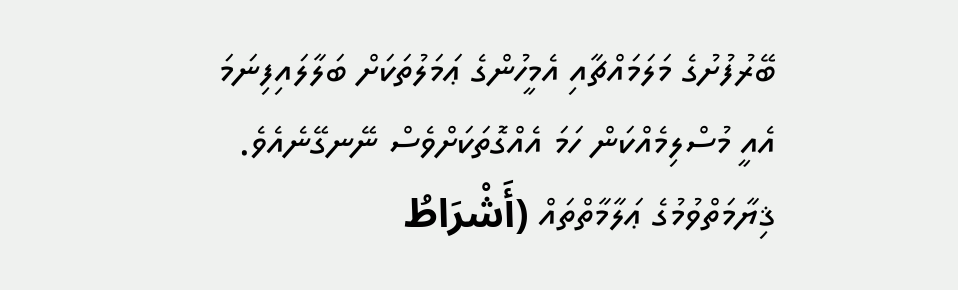ބޭރުފުށުގެ މަލަމައްޗާއި އެމީހުންގެ ޢަމަލުތަކަށް ބަލާލައިފިނަމަ އެއީ މުސްލިމެއްކަން ހަމަ އެއްގޮތަކަށްވެސް ނޭނގޭނެއެވެ.
ޤިޔާމަތްވުމުގެ ޢަލާމާތްތައް (أَشْرَاطُ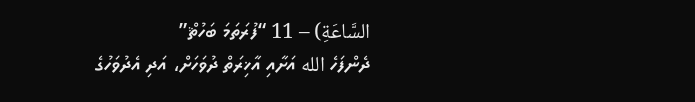السَّاعَةِ) – 11 “ފުރަތަމަ ބަހުޘް”
ދެންފަހެ الله އަށާއި އާޚިރަތް ދުވަހަށް، އަދި އެދުވަހުގެ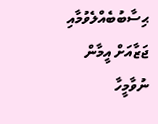ޙިސާބުބެއްލެވުމާއި ޖަޒާއަށް އީމާން ނުވާމީހާ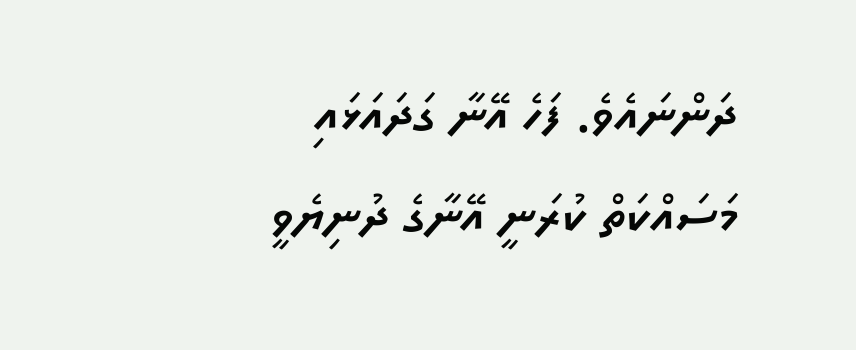ދަންނައެވެ. ފަހެ އޭނާ ގަދައަޅައި މަސައްކަތް ކުރަނީ އޭނާގެ ދުނިޔެވީ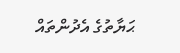ޙަޔާތުގެ އެދުންތައް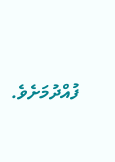ފުއްދުމަށެވެ.